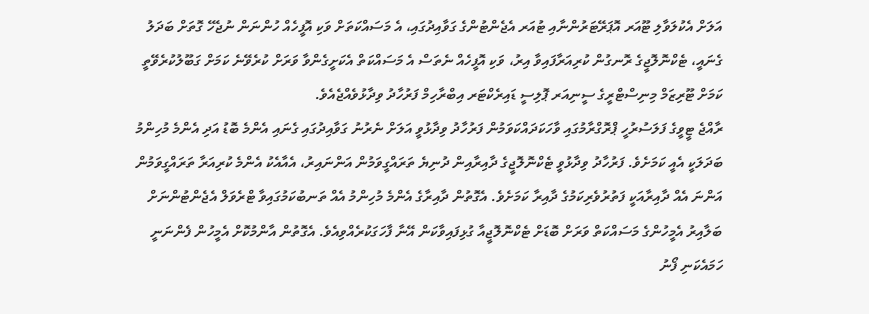އަލަށް އެކުލަވާލި ޓޫއަރ އޮޕަރޭޓަރުންނާއި ޓުއަރ އެޖެންޓުންގެ ގަވާއިދުގައި، އެ މަސައްކަތަށް ވަކި އޮފީހެއް ހުންނަން ނުޖެހޭ ގޮތަށް ބަދަލު ގެނައީ، ޓެކްނޮލޮޖީގެ ރޮނގުން ކުރިއަރާފައިވާ އިރު، ވަކި އޮފީހެއް ނެތަސް އެ މަސައްކަތް އެކަށީގެންވާ ވަރަށް ކުރެވޭނެ ކަމަށް ގަބޫލުކުރެވޭތީ ކަމަށް ޓޫރިޒަމް މިނިސްޓްރީގެ ސީނިއަރ ޕޮލިސީ ޑައިރެކްޓަރ އިބްރާހިމް ފަރުހާދު ވިދާޅުވެއްޖެއެވެ.
ރާއްޖެ ޓީވީގެ ފަލަސުރުހީ ޕްރޮގްރާމުގައި ވާހަކަދައްކަވަމުން ފަރުހާދު ވިދާޅުވީ އަލަށް ނެރުނު ގަވާއިދުގައި ގެނައި އެންމެ ބޮޑު އަދި އެންމެ މުހިންމު ބަދަލަކީ އެއީ ކަމަށެވެ. ފަރުހާދު ވިދާޅުވީ ޓެކްނޮލޮޖީގެ ދާއިރާއިން ދުނިޔެ ތަރައްގީވަމުން އަންނައިރު، އެއާއެކު އެންމެ ކުރިއަރާ ތަރައްގީވަމުން އަންނަ އެއް ދާއިރާއަކީ ފަތުރުވެރިކަމުގެ ދާއިރާ ކަމަށެވެ. އެގޮތުން ދާއިރާގެ އެންމެ މުހިންމު އެއް ތަނބުކަމުގައިވާ ޓްރެވަލް އެޖެންޓުންނަށް ބަލާއިރު އެމީހުންގެ މަސައްކަތް ވަރަށް ބޮޑަށް ޓެކްނޮލޮޖީއާ ގުޅިފައިވާކަން އޭނާ ފާހަގަކުރެއްވިއެވެ. އެގޮތުން އާންމުކޮށް އެމީހުން ފެންނަނީ ހަމައެކަނި ފޯނު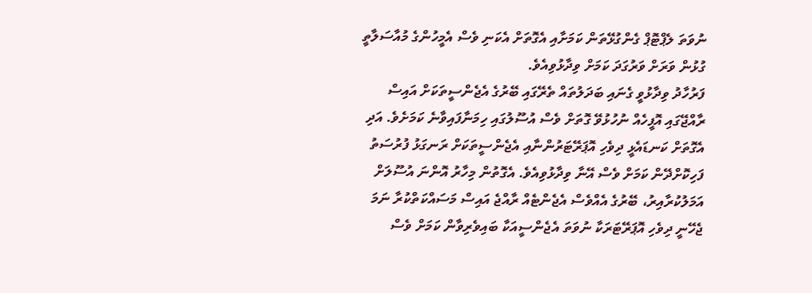ނުވަތަ ލެޕްޓޮޕް ގެންގުޅޭތަން ކަމަށާއި އެގޮތަށް އެކަނި ވެސް އެމީހުންގެ މުއާސަލާތީ ގުޅުން ވަރަށް ވަރުގަދަ ކަމަށް ވިދާޅުވިއެވެ.
ފަރުހާދު ވިދާޅުވީ ގެނައި ބަދަލުތައް ތެރޭގައި ބޭރުގެ އެޖެންސީތަކަށް އައިސް ރާއްޖޭގައި އޮފީހެއް ނުހުޅުވޭ ގޮތަށް ވެސް އުސޫލުގައި ހިމަނާފައިވާނެ ކަމަށެވެ. އަދި އެގޮތަށް ކަނޑައެޅީ ދިވެހި އޮޕަރޭޓަރުންނާއި އެޖެންސީތަކަށް ރަނގަޅު ފުރުސަތު ފަހިކޮށްދޭން ކަމަށް ވެސް އޭނާ ވިދާޅުވިއެވެ. އެގޮތުން މިހާރު އޮންނަ އުސޫލަށް އަމަލުކުރާއިރު، ބޭރުގެ އެއްވެސް އެޖެންޓެއް ރާއްޖެ އައިސް މަސައްކަތްކުރާ ނަމަ ޖެހޭނީ ދިވެހި އޮޕަރޭޓަރަކާ ނުވަތަ އެޖެންސީއަކާ ބައިވެރިވާން ކަމަށް ވެސް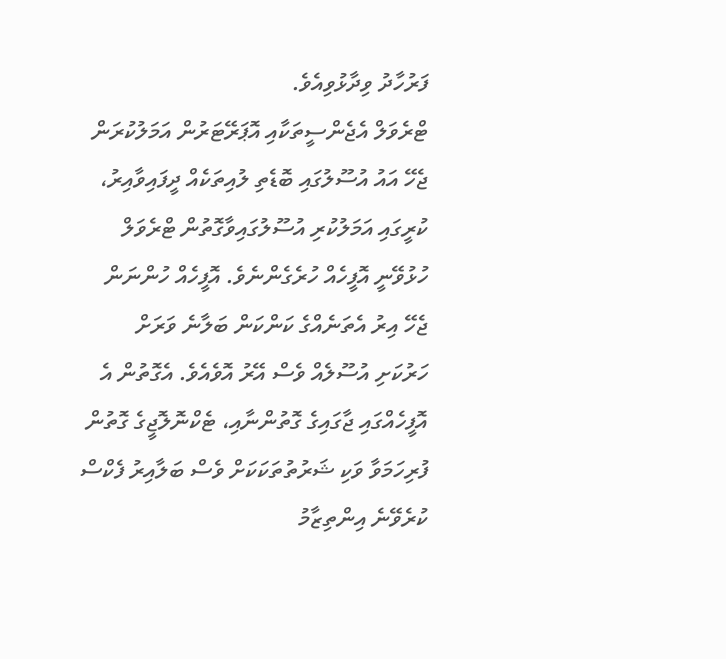ފަރުހާދު ވިދާޅުވިއެވެ.
ޓްރެވަލް އެޖެންސީތަކާއި އޮޕަރޭޓަރުން އަމަލުކުރަން ޖެހޭ އައު އުސޫލުގައި ބޮޑެތި ލުއިތަކެއް ދީފައިވާއިރު، ކުރީގައި އަމަލުކުރި އުސޫލުގައިވާގޮތުން ޓްރެވަލް ހުޅުވޭނީ އޮފީހެއް ހުރެގެންނެވެ. އޮފީހެއް ހުންނަން ޖެހޭ އިރު އެތަނެއްގެ ކަންކަން ބަލާނެ ވަރަށް ހަރުކަށި އުސޫލެއް ވެސް އޭރު އޮވެއެވެ. އެގޮތުން އެ އޮފީހެއްގައި ޖާގައިގެ ގޮތުންނާއި، ޓެކްނޮލޮޖީގެ ގޮތުން ފުރިހަމަވާ ވަކި ޝަރުތުތަކަކަށް ވެސް ބަލާއިރު ފެކްސް ކުރެވޭނެ އިންތިޒާމު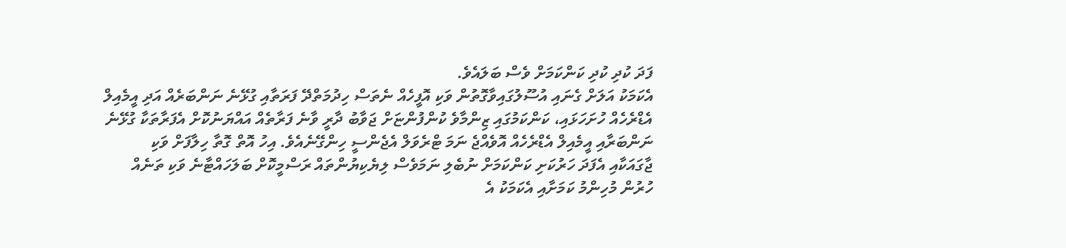ފަދަ ކުދި ކުދި ކަންކަމަށް ވެސް ބަލައެވެ.
އެކަމަކު އަލަށް ގެނައި އުސޫލުގައިވާގޮތުން ވަކި އޮފީހެއް ނެތަސް ހިދުމަތްދޭ ފަރަތާއި ގުޅޭނެ ނަންބަރެއް އަދި އީމެއިލް އެޑްރެހެއް ހުށަހަޅައި، ކަންކަމުގައި ޒިންމާވެ ކުންފުންޏަށް ޖަވާބު ދާރީ ވާނެ ފަރާތެއް އައްޔަނުކޮށް އެފަރާތަކާ ގުޅޭނެ ނަންބަރާއި އީމެއިލް އެޑްރެހެއް އޮވެއްޖެ ނަމަ ޓްރެވަލް އެޖެންސީ ހިންގޭނެއެވެ. އިހު އޮތް ގޮތާ ހިލާފަށް ވަކި ޖާގައަކާއި އެފަދަ ހަރުކަށި ކަންކަމަށް ނުބެލި ނަމަވެސް ލިޔެކިޔުންތައް ރަސްމީކޮށް ބަލަހައްޓާނެ ވަކި ތަނެއް ހުރުން މުހިންމު ކަމަށާއި އެކަމަކު އެ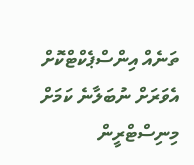ތަނެއް އިންސްޕެކްޓްކޮށް އެވަރަށް ނުބަލާނެ ކަމަށް މިނިސްޓްރީން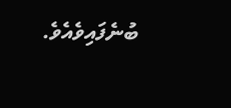ބުނެފައިވެއެވެ.